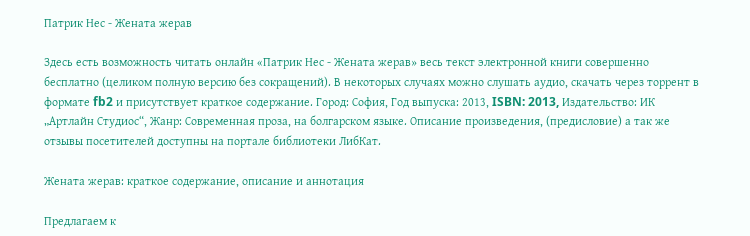Патрик Нес - Жената жерав

Здесь есть возможность читать онлайн «Патрик Нес - Жената жерав» весь текст электронной книги совершенно бесплатно (целиком полную версию без сокращений). В некоторых случаях можно слушать аудио, скачать через торрент в формате fb2 и присутствует краткое содержание. Город: София, Год выпуска: 2013, ISBN: 2013, Издательство: ИК „Артлайн Студиос“, Жанр: Современная проза, на болгарском языке. Описание произведения, (предисловие) а так же отзывы посетителей доступны на портале библиотеки ЛибКат.

Жената жерав: краткое содержание, описание и аннотация

Предлагаем к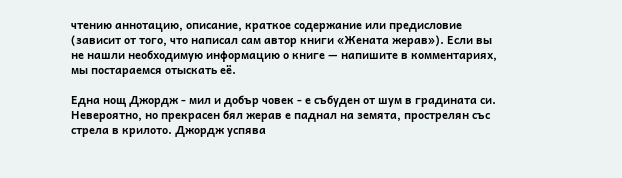чтению аннотацию, описание, краткое содержание или предисловие (зависит от того, что написал сам автор книги «Жената жерав»). Если вы не нашли необходимую информацию о книге — напишите в комментариях, мы постараемся отыскать её.

Една нощ Джордж - мил и добър човек - е събуден от шум в градината си. Невероятно, но прекрасен бял жерав е паднал на земята, прострелян със стрела в крилото. Джордж успява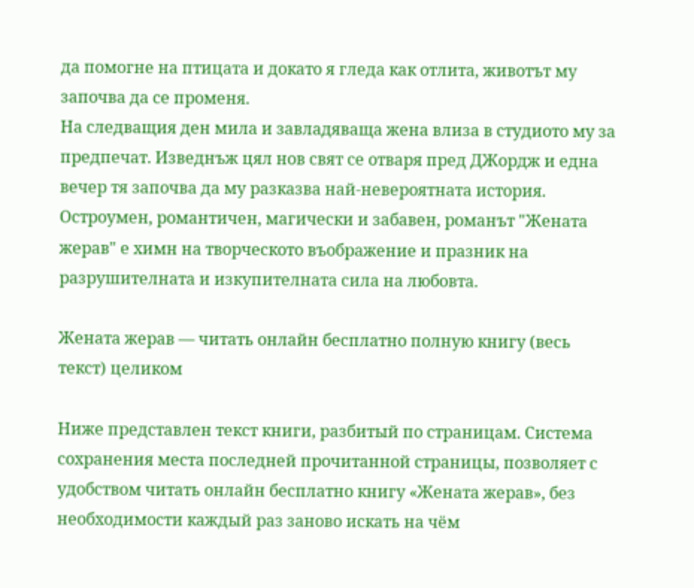да помогне на птицата и докато я гледа как отлита, животът му започва да се променя.
На следващия ден мила и завладяваща жена влиза в студиото му за предпечат. Изведнъж цял нов свят се отваря пред ДЖордж и една вечер тя започва да му разказва най-невероятната история.
Остроумен, романтичен, магически и забавен, романът "Жената жерав" е химн на творческото въображение и празник на разрушителната и изкупителната сила на любовта.

Жената жерав — читать онлайн бесплатно полную книгу (весь текст) целиком

Ниже представлен текст книги, разбитый по страницам. Система сохранения места последней прочитанной страницы, позволяет с удобством читать онлайн бесплатно книгу «Жената жерав», без необходимости каждый раз заново искать на чём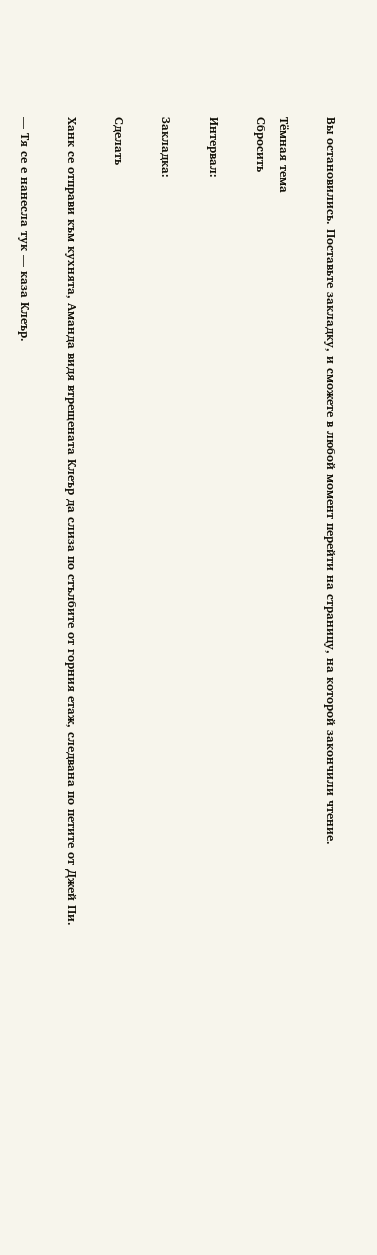Вы остановились. Поставьте закладку, и сможете в любой момент перейти на страницу, на которой закончили чтение.

Тёмная тема
Сбросить

Интервал:

Закладка:

Сделать

Ханк се отправи към кухнята, Аманда видя втрещената Клеър да слиза по стълбите от горния етаж, следвана по петите от Джей Пи.

— Тя се е нанесла тук — каза Клеър.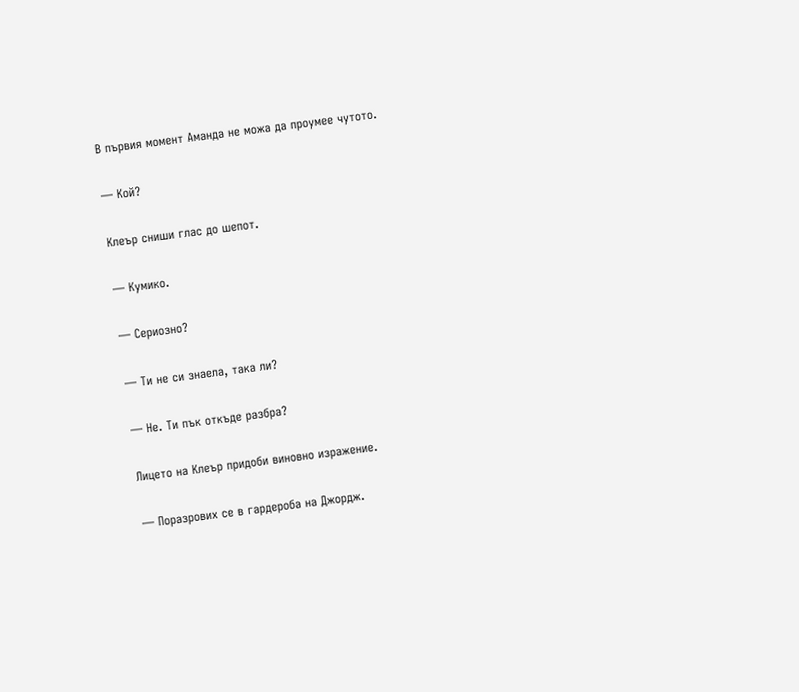В първия момент Аманда не можа да проумее чутото.

— Кой?

Клеър сниши глас до шепот.

— Кумико.

— Сериозно?

— Ти не си знаела, така ли?

— Не. Ти пък откъде разбра?

Лицето на Клеър придоби виновно изражение.

— Поразрових се в гардероба на Джордж.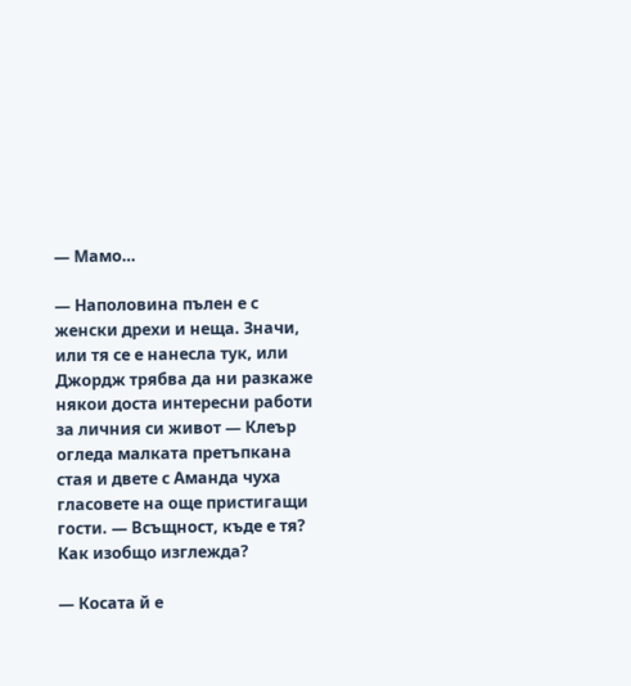— Мамо…

— Наполовина пълен е с женски дрехи и неща. Значи, или тя се е нанесла тук, или Джордж трябва да ни разкаже някои доста интересни работи за личния си живот — Клеър огледа малката претъпкана стая и двете с Аманда чуха гласовете на още пристигащи гости. — Всъщност, къде е тя? Как изобщо изглежда?

— Косата й е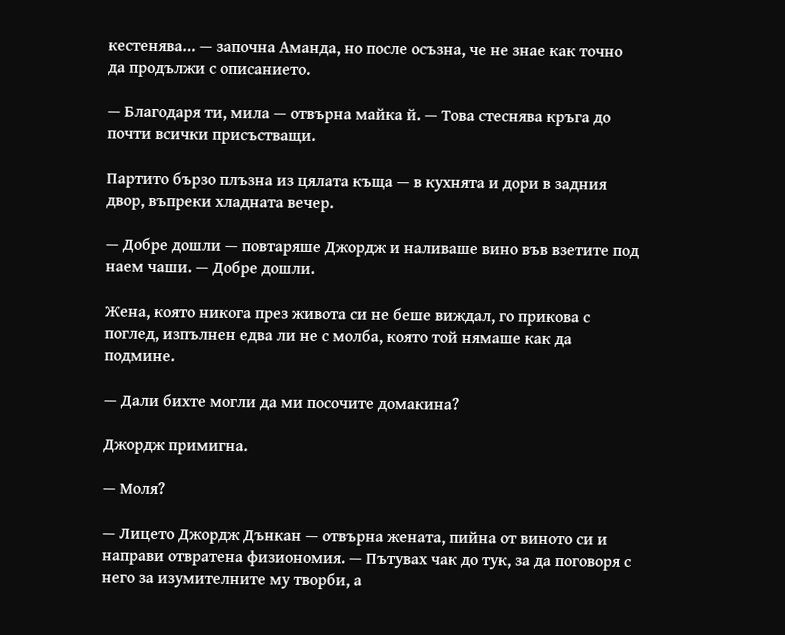кестенява… — започна Аманда, но после осъзна, че не знае как точно да продължи с описанието.

— Благодаря ти, мила — отвърна майка й. — Това стеснява кръга до почти всички присъстващи.

Партито бързо плъзна из цялата къща — в кухнята и дори в задния двор, въпреки хладната вечер.

— Добре дошли — повтаряше Джордж и наливаше вино във взетите под наем чаши. — Добре дошли.

Жена, която никога през живота си не беше виждал, го прикова с поглед, изпълнен едва ли не с молба, която той нямаше как да подмине.

— Дали бихте могли да ми посочите домакина?

Джордж примигна.

— Моля?

— Лицето Джордж Дънкан — отвърна жената, пийна от виното си и направи отвратена физиономия. — Пътувах чак до тук, за да поговоря с него за изумителните му творби, а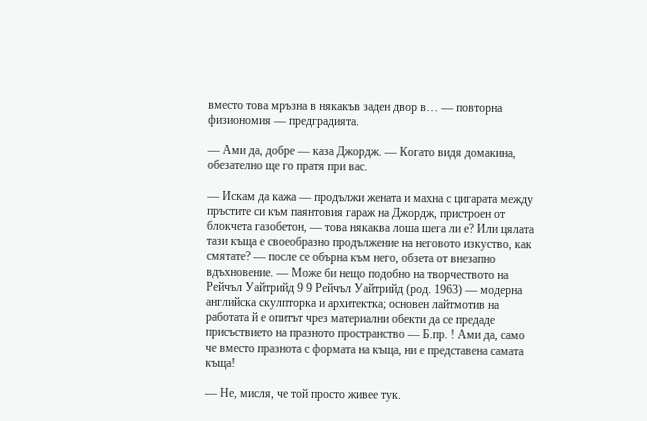вместо това мръзна в някакъв заден двор в… — повторна физиономия — предградията.

— Ами да, добре — каза Джордж. — Когато видя домакина, обезателно ще го пратя при вас.

— Искам да кажа — продължи жената и махна с цигарата между пръстите си към паянтовия гараж на Джордж, пристроен от блокчета газобетон, — това някаква лоша шега ли е? Или цялата тази къща е своеобразно продължение на неговото изкуство, как смятате? — после се обърна към него, обзета от внезапно вдъхновение. — Може би нещо подобно на творчеството на Рейчъл Уайтрийд 9 9 Рейчъл Уайтрийд (род. 1963) — модерна английска скулпторка и архитектка; основен лайтмотив на работата й е опитът чрез материални обекти да се предаде присъствието на празното пространство — Б.пр. ! Ами да, само че вместо празнота с формата на къща, ни е представена самата къща!

— Не, мисля, че той просто живее тук.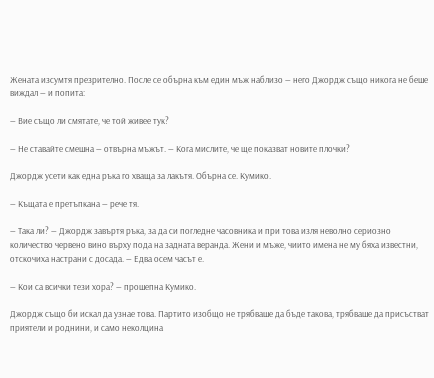Жената изсумтя презрително. После се обърна към един мъж наблизо — него Джордж също никога не беше виждал — и попита:

— Вие също ли смятате, че той живее тук?

— Не ставайте смешна — отвърна мъжът. — Кога мислите, че ще показват новите плочки?

Джордж усети как една ръка го хваща за лакътя. Обърна се. Кумико.

— Къщата е претъпкана — рече тя.

— Така ли? — Джордж завъртя ръка, за да си погледне часовника и при това изля неволно сериозно количество червено вино върху пода на задната веранда. Жени и мъже, чиито имена не му бяха известни, отскочиха настрани с досада. — Едва осем часът е.

— Кои са всички тези хора? — прошепна Кумико.

Джордж също би искал да узнае това. Партито изобщо не трябваше да бъде такова, трябваше да присъстват приятели и роднини, и само неколцина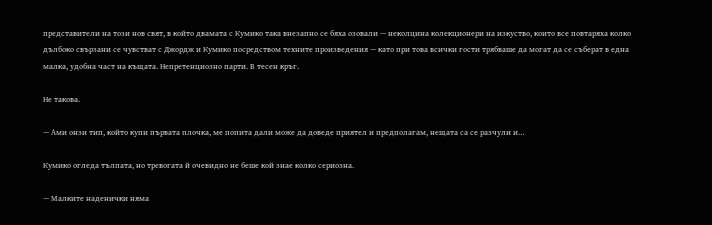представители на този нов свят, в който двамата с Кумико така внезапно се бяха озовали — неколцина колекционери на изкуство, които все повтаряха колко дълбоко свързани се чувстват с Джордж и Кумико посредством техните произведения — като при това всички гости трябваше да могат да се съберат в една малка, удобна част на къщата. Непретенциозно парти. В тесен кръг.

Не такова.

— Ами онзи тип, който купи първата плочка, ме попита дали може да доведе приятел и предполагам, нещата са се разчули и…

Кумико огледа тълпата, но тревогата й очевидно не беше кой знае колко сериозна.

— Малките наденички няма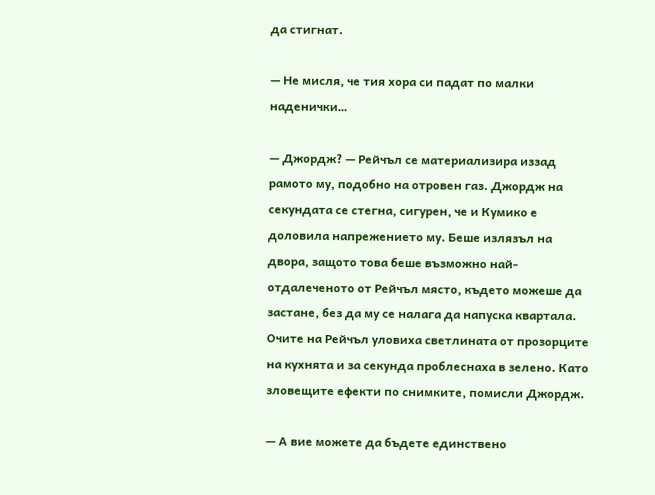да стигнат.

— Не мисля, че тия хора си падат по малки наденички…

— Джордж? — Рейчъл се материализира иззад рамото му, подобно на отровен газ. Джордж на секундата се стегна, сигурен, че и Кумико е доловила напрежението му. Беше излязъл на двора, защото това беше възможно най-отдалеченото от Рейчъл място, където можеше да застане, без да му се налага да напуска квартала. Очите на Рейчъл уловиха светлината от прозорците на кухнята и за секунда проблеснаха в зелено. Като зловещите ефекти по снимките, помисли Джордж.

— А вие можете да бъдете единствено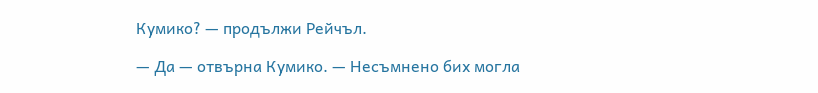Кумико? — продължи Рейчъл.

— Да — отвърна Кумико. — Несъмнено бих могла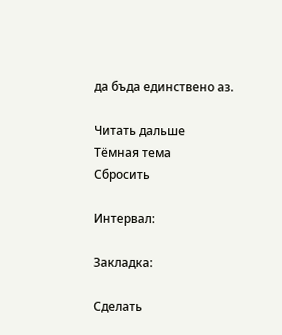да бъда единствено аз.

Читать дальше
Тёмная тема
Сбросить

Интервал:

Закладка:

Сделать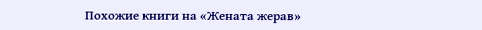Похожие книги на «Жената жерав»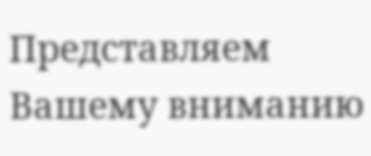Представляем Вашему вниманию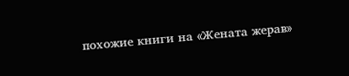похожие книги на «Жената жерав»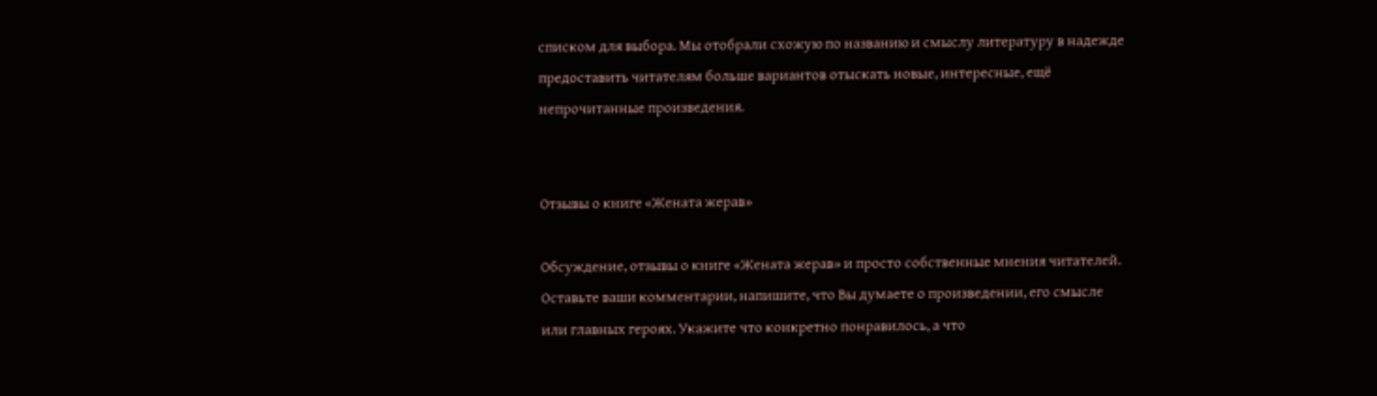списком для выбора. Мы отобрали схожую по названию и смыслу литературу в надежде предоставить читателям больше вариантов отыскать новые, интересные, ещё непрочитанные произведения.


Отзывы о книге «Жената жерав»

Обсуждение, отзывы о книге «Жената жерав» и просто собственные мнения читателей. Оставьте ваши комментарии, напишите, что Вы думаете о произведении, его смысле или главных героях. Укажите что конкретно понравилось, а что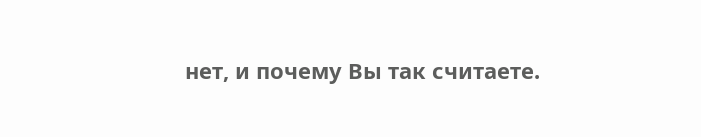нет, и почему Вы так считаете.